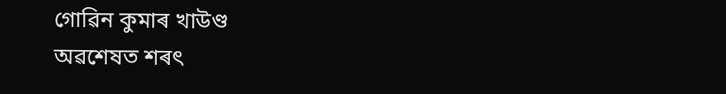গোৱিন কুমাৰ খাউণ্ড
অৱশেষত শৰৎ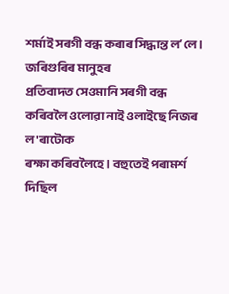শৰ্মাই সৰগী বন্ধ কৰাৰ সিদ্ধান্ত লʼলে।
জৰিগুৰিৰ মানুহৰ
প্ৰতিবাদত সেওমানি সৰগী বন্ধ কৰিবলৈ ওলোৱা নাই ওলাইছে নিজৰ ল'ৰাটোক
ৰক্ষা কৰিবলৈহে। বহুতেই পৰামৰ্শ দিছিল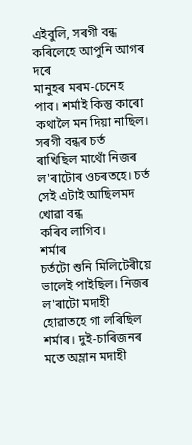এইবুলি, সৰগী বন্ধ কৰিলেহে আপুনি আগৰ দৰে
মানুহৰ মৰম-চেনেহ পাব। শৰ্মাই কিন্তু কাৰো কথালৈ মন দিয়া নাছিল। সৰগী বন্ধৰ চৰ্ত
ৰাখিছিল মাথোঁ নিজৰ ল'ৰাটোৰ ওচৰতহে। চৰ্ত সেই এটাই আছিলমদ খোৱা বন্ধ
কৰিব লাগিব।
শৰ্মাৰ
চৰ্তটো শুনি মিলিটেৰীয়ে ভালেই পাইছিল। নিজৰ ল'ৰাটো মদাহী
হোৱাতহে গা লৰিছিল শৰ্মাৰ। দুই-চাৰিজনৰ মতে অম্লান মদাহী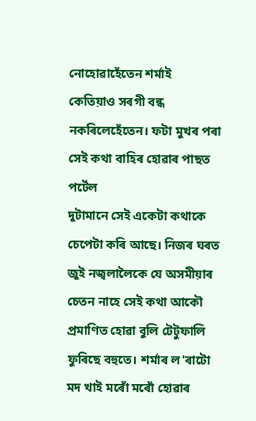নোহোৱাহেঁতেন শৰ্মাই
কেতিয়াও সৰগী বন্ধ নকৰিলেহেঁতেন। ফটা মুখৰ পৰা সেই কথা বাহিৰ হোৱাৰ পাছত পৰ্টেল
দুটামানে সেই একেটা কথাকে চেপেটা কৰি আছে। নিজৰ ঘৰত জুই নজ্বলালৈকে যে অসমীয়াৰ
চেতন নাহে সেই কথা আকৌ প্ৰমাণিত হোৱা বুলি টেটুফালি ফুৰিছে বহুতে। শৰ্মাৰ ল'ৰাটো
মদ খাই মৰোঁ মৰোঁ হোৱাৰ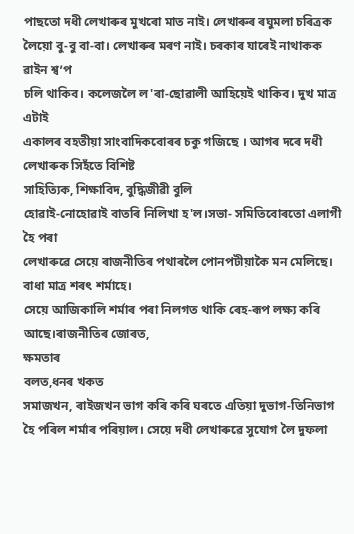পাছতো দধী লেখাৰুৰ মুখৰো মাত নাই। লেখাৰুৰ ৰঘুমলা চৰিত্ৰক
লৈয়ো বু-বু বা-বা। লেখাৰুৰ মৰণ নাই। চৰকাৰ যাৰেই নাথাকক ৱাইন শ্বʼপ
চলি থাকিব। কলেজলৈ ল'ৰা-ছোৱালী আহিয়েই থাকিব। দুখ মাত্ৰ এটাই
একালৰ বহতীয়া সাংবাদিকবোৰৰ চকু গজিছে । আগৰ দৰে দধী লেখাৰুক সিহঁতে বিশিষ্ট
সাহিত্যিক, শিক্ষাবিদ, বুদ্ধিজীৱী বুলি
হোৱাই-নোহোৱাই বাতৰি নিলিখা হ'ল।সভা- সমিতিবোৰতো এলাগী হৈ পৰা
লেখাৰুৱে সেয়ে ৰাজনীতিৰ পথাৰলৈ পোনপটীয়াকৈ মন মেলিছে। বাধা মাত্ৰ শৰৎ শৰ্মাহে।
সেয়ে আজিকালি শৰ্মাৰ পৰা নিলগত থাকি ৰেহ-ৰূপ লক্ষ্য কৰি আছে।ৰাজনীতিৰ জোৰত,
ক্ষমতাৰ
বলত,ধনৰ খকত
সমাজখন, ৰাইজখন ভাগ কৰি কৰি ঘৰতে এতিয়া দুভাগ-তিনিভাগ হৈ পৰিল শৰ্মাৰ পৰিয়াল। সেয়ে দধী লেখাৰুৱে সুযোগ লৈ দুফলা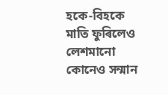হকে-বিহকে মাতি ফুৰিলেও লেশমানো কোনেও সন্মান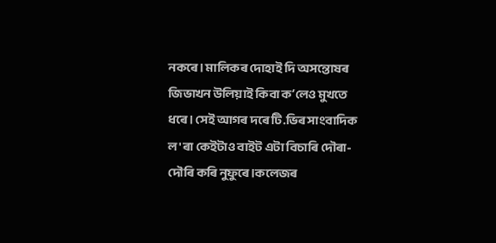নকৰে। মালিকৰ দোহাই দি অসন্তোষৰ জিভাখন উলিয়াই কিবা কʼলেও মুখতে ধৰে। সেই আগৰ দৰে টি.ভিৰ সাংবাদিক ল'ৰা কেইটাও বাইট এটা বিচাৰি দৌৰা-দৌৰি কৰি নুফুৰে।কলেজৰ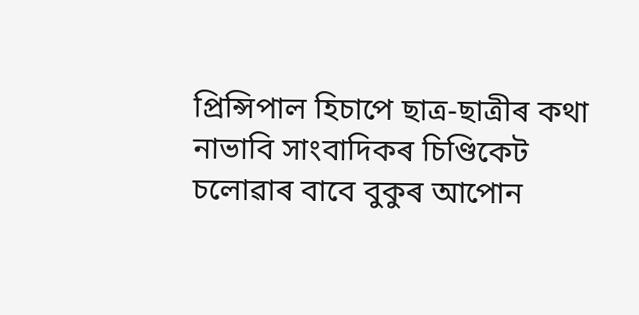প্ৰিন্সিপাল হিচাপে ছাত্ৰ-ছাত্ৰীৰ কথা নাভাবি সাংবাদিকৰ চিণ্ডিকেট চলোৱাৰ বাবে বুকুৰ আপোন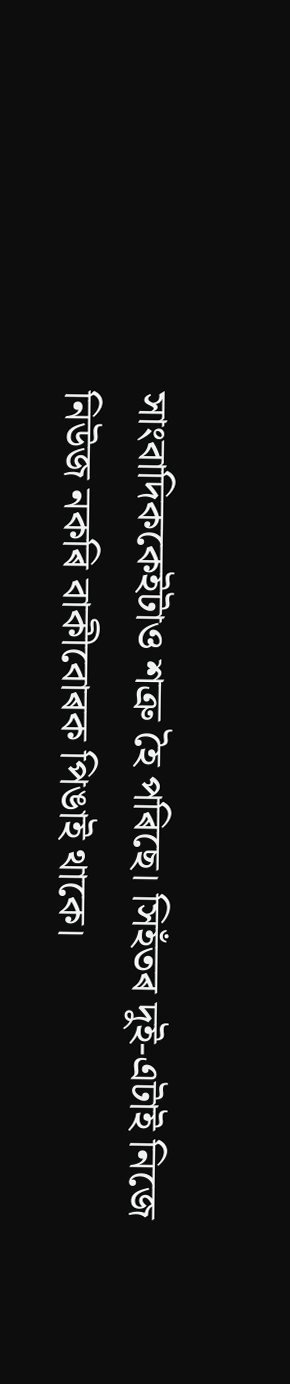সাংবাদিককেইটাও শত্ৰু হৈ পৰিছে। সিহঁতৰ দুই-এটাই নিজে নিউজ নকৰি বাকীবোৰক পিঙাই থাকে।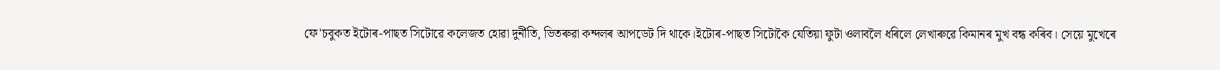ফে'চবুকত ইটোৰ-পাছত সিটোৱে কলেজত হোৱা দুৰ্নীতি, ভিতৰুৱা কন্দলৰ আপডেট দি থাকে।ইটোৰ-পাছত সিটোকৈ যেতিয়া ফুটা ওলাবলৈ ধৰিলে লেখাৰুৱে কিমানৰ মুখ বন্ধ কৰিব। সেয়ে মুখেৰে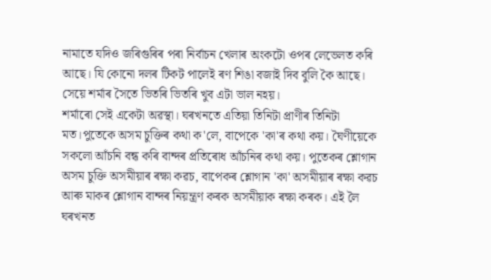নামাতে যদিও জৰিগুৰিৰ পৰা নিৰ্বাচন খেলাৰ অংকটো ওপৰ লেভেলত কৰি আছে। যি কোনো দলৰ টিকট পালেই ৰণ শিঙা বজাই দিব বুলি কৈ আছে। সেয়ে শৰ্মাৰ সৈতে ভিতৰি ভিতৰি খুব এটা ভাল নহয়।
শৰ্মাৰো সেই একেটা অৱস্থা। ঘৰখনতে এতিয়া তিনিটা প্ৰাণীৰ তিনিটা মত।পুতেকে অসম চুক্তিৰ কথা ক'লে, বাপেকে 'কা'ৰ কথা কয়। ঘৈণীয়েকে সকলো আঁচনি বন্ধ কৰি বান্দৰ প্ৰতিৰোধ আঁচনিৰ কথা কয়। পুতেকৰ শ্লোগান অসম চুক্তি অসমীয়াৰ ৰক্ষা কৱচ, বাপেকৰ শ্লোগান 'কা' অসমীয়াৰ ৰক্ষা কৱচ আৰু মাকৰ শ্লোগান বান্দৰ নিয়ন্ত্ৰণ কৰক অসমীয়াক ৰক্ষা কৰক। এই লৈ ঘৰখনত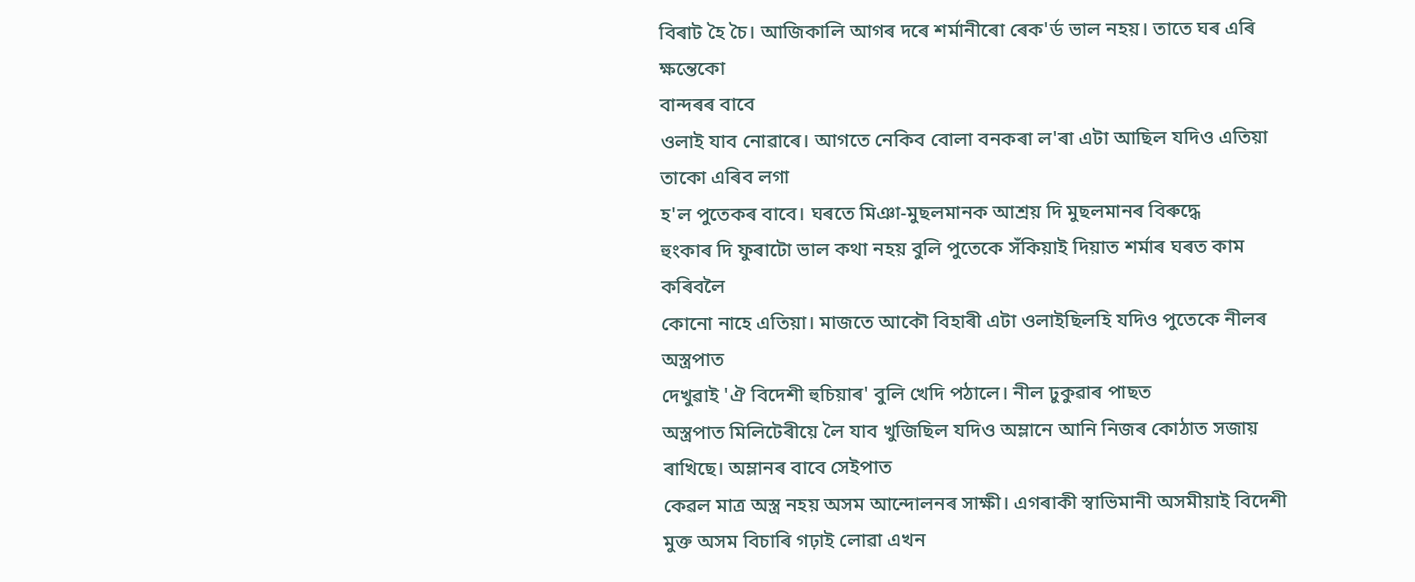বিৰাট হৈ চৈ। আজিকালি আগৰ দৰে শৰ্মানীৰো ৰেক'ৰ্ড ভাল নহয়। তাতে ঘৰ এৰি ক্ষন্তেকো
বান্দৰৰ বাবে
ওলাই যাব নোৱাৰে। আগতে নেকিব বোলা বনকৰা ল'ৰা এটা আছিল যদিও এতিয়া তাকো এৰিব লগা
হ'ল পুতেকৰ বাবে। ঘৰতে মিঞা-মুছলমানক আশ্ৰয় দি মুছলমানৰ বিৰুদ্ধে
হুংকাৰ দি ফুৰাটো ভাল কথা নহয় বুলি পুতেকে সঁকিয়াই দিয়াত শৰ্মাৰ ঘৰত কাম কৰিবলৈ
কোনো নাহে এতিয়া। মাজতে আকৌ বিহাৰী এটা ওলাইছিলহি যদিও পুতেকে নীলৰ অস্ত্ৰপাত
দেখুৱাই 'ঐ বিদেশী হুচিয়াৰ' বুলি খেদি পঠালে। নীল ঢুকুৱাৰ পাছত
অস্ত্ৰপাত মিলিটেৰীয়ে লৈ যাব খুজিছিল যদিও অম্লানে আনি নিজৰ কোঠাত সজায় ৰাখিছে। অম্লানৰ বাবে সেইপাত
কেৱল মাত্ৰ অস্ত্ৰ নহয় অসম আন্দোলনৰ সাক্ষী। এগৰাকী স্বাভিমানী অসমীয়াই বিদেশী
মুক্ত অসম বিচাৰি গঢ়াই লোৱা এখন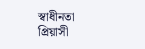স্বাধীনতা প্ৰিয়াসী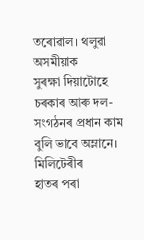তৰোৱাল। থলুৱা অসমীয়াক
সুৰক্ষা দিয়াটোহে চৰকাৰ আৰু দল-সংগঠনৰ প্ৰধান কাম বুলি ভাবে অম্লানে। মিলিটেৰীৰ
হাতৰ পৰা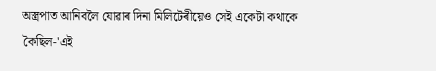অস্ত্ৰপাত আনিবলৈ যোৱাৰ দিনা মিলিটেৰীয়েও সেই একেটা কথাকে কৈছিল-'এই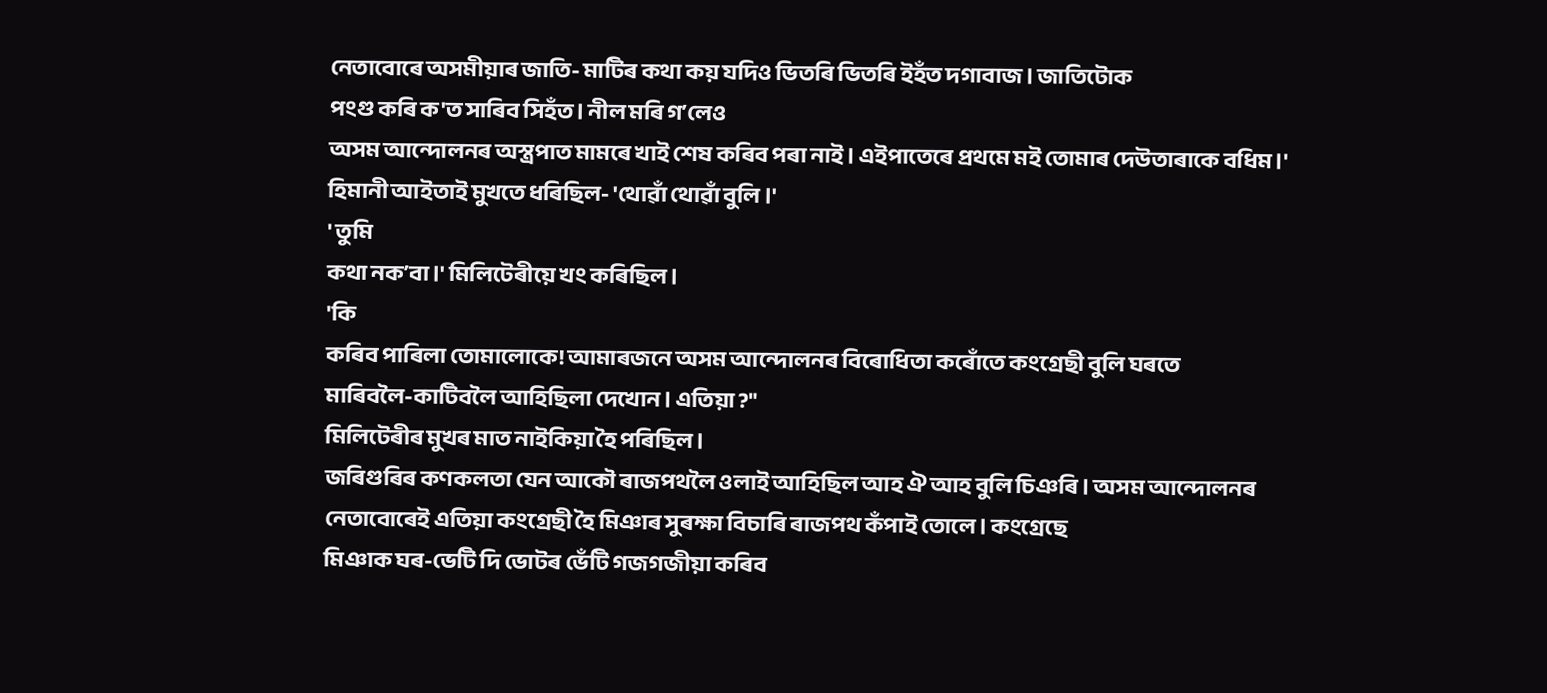নেতাবোৰে অসমীয়াৰ জাতি- মাটিৰ কথা কয় যদিও ভিতৰি ভিতৰি ইহঁত দগাবাজ। জাতিটোক
পংগু কৰি ক'ত সাৰিব সিহঁত। নীল মৰি গʼলেও
অসম আন্দোলনৰ অস্ত্ৰপাত মামৰে খাই শেষ কৰিব পৰা নাই। এইপাতেৰে প্ৰথমে মই তোমাৰ দেউতাৰাকে বধিম।'
হিমানী আইতাই মুখতে ধৰিছিল- 'থোৱাঁ থোৱাঁ বুলি ।'
' তুমি
কথা নকʼবা।' মিলিটেৰীয়ে খং কৰিছিল।
'কি
কৰিব পাৰিলা তোমালোকে! আমাৰজনে অসম আন্দোলনৰ বিৰোধিতা কৰোঁতে কংগ্ৰেছী বুলি ঘৰতে
মাৰিবলৈ-কাটিবলৈ আহিছিলা দেখোন। এতিয়া ?"
মিলিটেৰীৰ মুখৰ মাত নাইকিয়া হৈ পৰিছিল।
জৰিগুৰিৰ কণকলতা যেন আকৌ ৰাজপথলৈ ওলাই আহিছিল আহ ঐ আহ বুলি চিঞৰি। অসম আন্দোলনৰ
নেতাবোৰেই এতিয়া কংগ্ৰেছী হৈ মিঞাৰ সুৰক্ষা বিচাৰি ৰাজপথ কঁপাই তোলে। কংগ্ৰেছে
মিঞাক ঘৰ-ভেটি দি ভোটৰ ভেঁটি গজগজীয়া কৰিব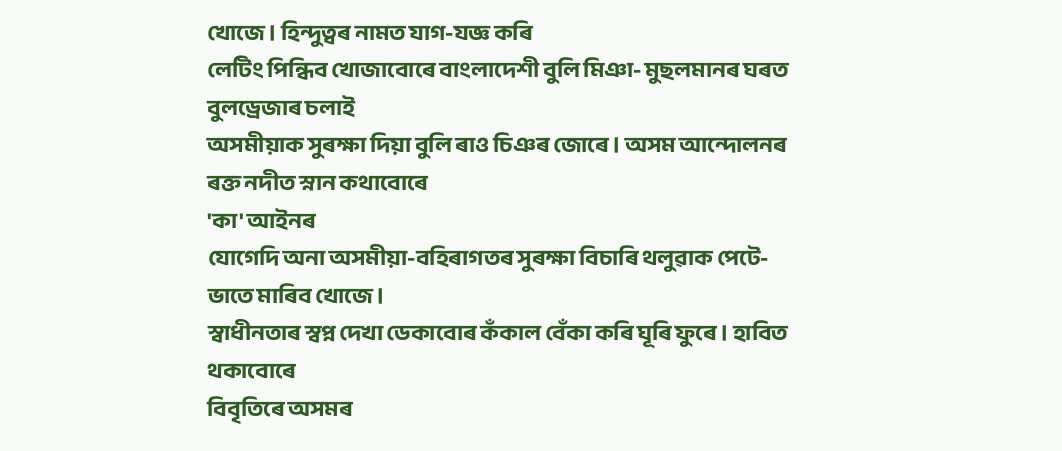খোজে। হিন্দুত্বৰ নামত যাগ-যজ্ঞ কৰি
লেটিং পিন্ধিব খোজাবোৰে বাংলাদেশী বুলি মিঞা- মুছলমানৰ ঘৰত বুলড্ৰেজাৰ চলাই
অসমীয়াক সুৰক্ষা দিয়া বুলি ৰাও চিঞৰ জোৰে। অসম আন্দোলনৰ ৰক্ত নদীত স্নান কথাবোৰে
'কা' আইনৰ
যোগেদি অনা অসমীয়া-বহিৰাগতৰ সুৰক্ষা বিচাৰি থলুৱাক পেটে- ভাতে মাৰিব খোজে।
স্বাধীনতাৰ স্বপ্ন দেখা ডেকাবোৰ কঁকাল বেঁকা কৰি ঘূৰি ফুৰে। হাবিত থকাবোৰে
বিবৃতিৰে অসমৰ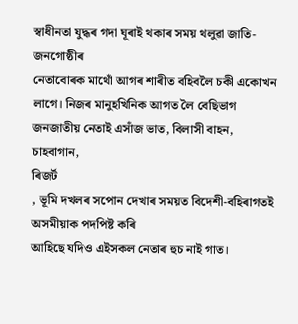স্বাধীনতা যুদ্ধৰ গদা ঘূৰাই থকাৰ সময় থলুৱা জাতি-জনগোষ্ঠীৰ
নেতাবোৰক মাথোঁ আগৰ শাৰীত বহিবলৈ চকী একোখন লাগে। নিজৰ মানুহখিনিক আগত লৈ বেছিভাগ
জনজাতীয় নেতাই এসাঁজ ভাত, বিলাসী বাহন, চাহবাগান,
ৰিজৰ্ট
, ভূমি দখলৰ সপোন দেখাৰ সময়ত বিদেশী-বহিৰাগতই অসমীয়াক পদপিষ্ট কৰি
আহিছে যদিও এইসকল নেতাৰ হুচ নাই গাত।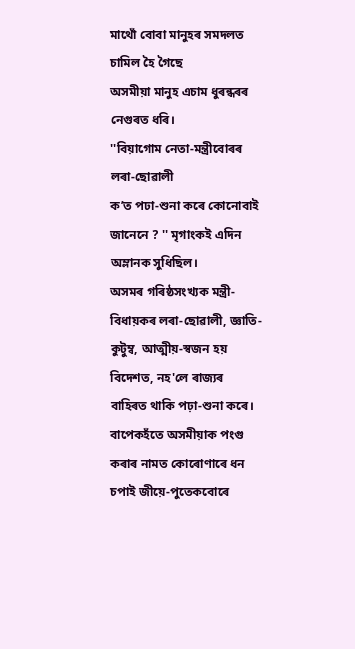মাথোঁ বোবা মানুহৰ সমদলত চামিল হৈ গৈছে
অসমীয়া মানুহ এচাম ধুৰন্ধৰৰ নেগুৰত ধৰি।
''বিয়াগোম নেতা-মন্ত্ৰীবোৰৰ লৰা-ছোৱালী
ক’ত পঢা-শুনা কৰে কোনোবাই জানেনে ? '' মৃগাংকই এদিন অম্লানক সুধিছিল।
অসমৰ গৰিষ্ঠসংখ্যক মন্ত্ৰী-বিধায়কৰ লৰা-ছোৱালী, জ্ঞাতি-কুটুম্ব, আত্মীয়-স্বজন হয় বিদেশত, নহ'লে ৰাজ্যৰ বাহিৰত থাকি পঢ়া-শুনা কৰে। বাপেকহঁতে অসমীয়াক পংগু কৰাৰ নামত কোৰোণাৰে ধন চপাই জীয়ে-পুতেকবোৰে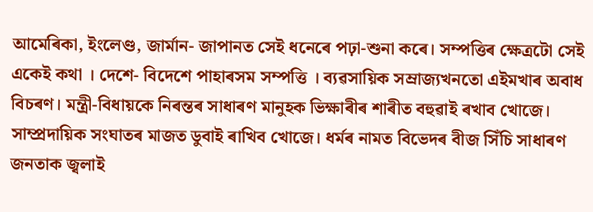আমেৰিকা, ইংলেণ্ড, জাৰ্মান- জাপানত সেই ধনেৰে পঢ়া-শুনা কৰে। সম্পত্তিৰ ক্ষেত্ৰটো সেই একেই কথা । দেশে- বিদেশে পাহাৰসম সম্পত্তি । ব্যৱসায়িক সম্ৰাজ্যখনতো এইমখাৰ অবাধ বিচৰণ। মন্ত্ৰী-বিধায়কে নিৰন্তৰ সাধাৰণ মানুহক ভিক্ষাৰীৰ শাৰীত বহুৱাই ৰখাব খোজে। সাম্প্ৰদায়িক সংঘাতৰ মাজত ডুবাই ৰাখিব খোজে। ধৰ্মৰ নামত বিভেদৰ বীজ সিঁচি সাধাৰণ জনতাক জ্বলাই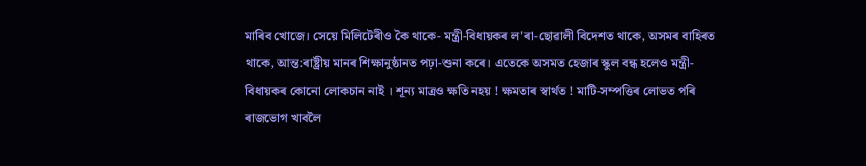মাৰিব খোজে। সেয়ে মিলিটেৰীও কৈ থাকে- মন্ত্ৰী-বিধায়কৰ ল'ৰা-ছোৱালী বিদেশত থাকে, অসমৰ বাহিৰত থাকে, আন্ত:ৰাষ্ট্ৰীয় মানৰ শিক্ষানুষ্ঠানত পঢ়া-শুনা কৰে। এতেকে অসমত হেজাৰ স্কুল বন্ধ হলেও মন্ত্ৰী-বিধায়কৰ কোনো লোকচান নাই । শূন্য মাত্ৰও ক্ষতি নহয় ! ক্ষমতাৰ স্বাৰ্থত ! মাটি-সম্পত্তিৰ লোভত পৰি ৰাজভোগ খাবলৈ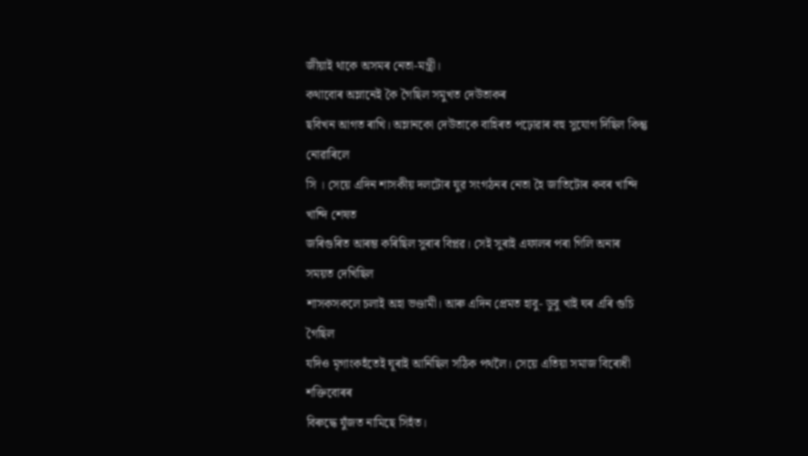জীয়াই থাকে অসমৰ নেতা-মন্ত্ৰী।
কথাবোৰ অম্লানেই কৈ গৈছিল সমুখত দেউতাকৰ
ছবিখন আগত ৰাখি। অম্লানকো দেউতাকে বাহিৰত পঢ়োৱাৰ বহু সুযোগ দিছিল কিন্তু নোৱাৰিলে
সি । সেয়ে এদিন শাসকীয় দলটোৰ যুৱ সংগঠনৰ নেতা হৈ জাতিটোৰ কবৰ খান্দি খান্দি শেষত
জৰিগুৰিত আৰম্ভ কৰিছিল সুৰাৰ বিপ্লৱ। সেই সুৰাই এফালৰ পৰা গিলি অনাৰ সময়ত দেখিছিল
শাসকসকলে চলাই অহা ভণ্ডামী। আৰু এদিন প্ৰেমত হাবু- ডুবু খাই ঘৰ এৰি গুচি গৈছিল
যদিও মৃগাংকহঁতেই ঘূৰাই আনিছিল সঠিক পথলৈ। সেয়ে এতিয়া সমাজ বিৰোধী শক্তিবোৰৰ
বিৰুদ্ধে যুঁজত নামিছে সিহঁত।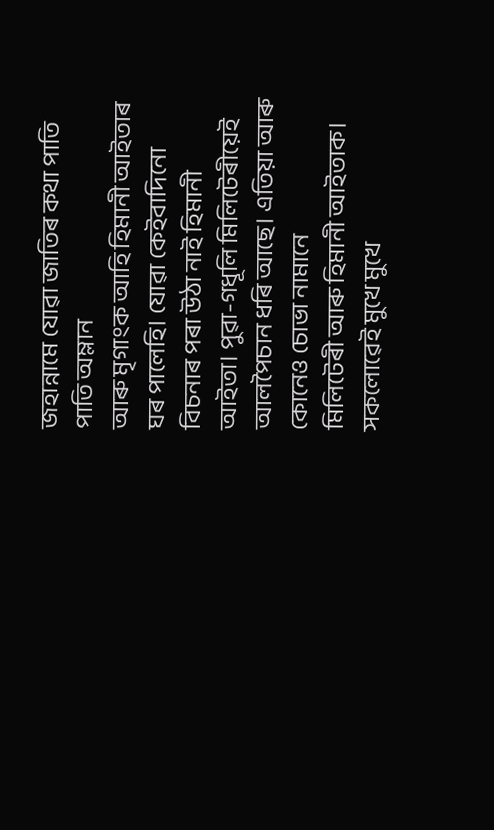জহান্নামে যোৱা জাতিৰ কথা পাতি পাতি অম্লান
আৰু মৃগাংক আহি হিমানী আইতাৰ ঘৰ পালেহি। যোৱা কেইবাদিনো বিচনাৰ পৰা উঠা নাই হিমানী
আইতা। পুৱা-গধূলি মিলিটেৰীয়েই আলপৈচান ধৰি আছে। এতিয়া আৰু কোনেও চোভা নামানে
মিলিটেৰী আৰু হিমানী আইতাক। সকলোৱেই মুখে মুখে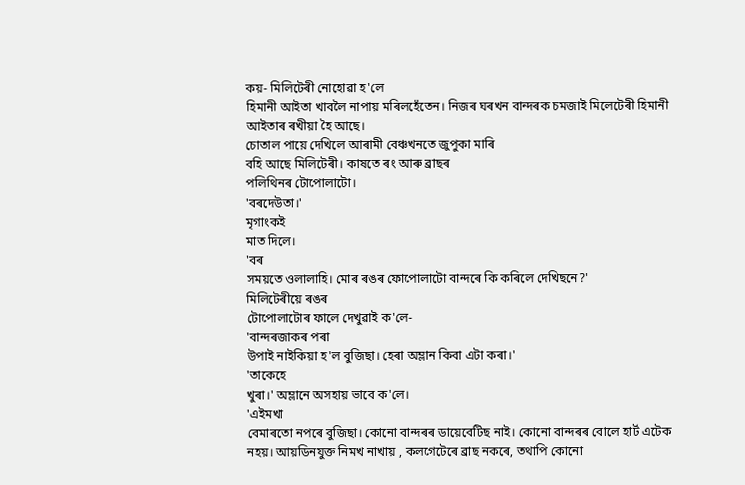কয়- মিলিটেৰী নোহোৱা হ'লে
হিমানী আইতা খাবলৈ নাপায় মৰিলহেঁতেন। নিজৰ ঘৰখন বান্দৰক চমজাই মিলেটেৰী হিমানী
আইতাৰ ৰখীয়া হৈ আছে।
চোতাল পায়ে দেখিলে আৰামী বেঞ্চখনতে জুপুকা মাৰি
বহি আছে মিলিটেৰী। কাষতে ৰং আৰু ব্ৰাছৰ
পলিথিনৰ টোপোলাটো।
'বৰদেউতা।'
মৃগাংকই
মাত দিলে।
'বৰ
সময়তে ওলালাহি। মোৰ ৰঙৰ ফোপোলাটো বান্দৰে কি কৰিলে দেখিছনে?'
মিলিটেৰীয়ে ৰঙৰ
টোপোলাটোৰ ফালে দেখুৱাই ক'লে-
'বান্দৰজাকৰ পৰা
উপাই নাইকিয়া হ'ল বুজিছা। হেৰা অম্লান কিবা এটা কৰা।'
'তাকেহে
খুৰা।' অম্লানে অসহায় ভাবে ক'লে।
'এইমখা
বেমাৰতো নপৰে বুজিছা। কোনো বান্দৰৰ ডায়েবেটিছ নাই। কোনো বান্দৰৰ বোলে হাৰ্ট এটেক
নহয়। আয়ডিনযুক্ত নিমখ নাখায় , কলগেটেৰে ব্ৰাছ নকৰে, তথাপি কোনো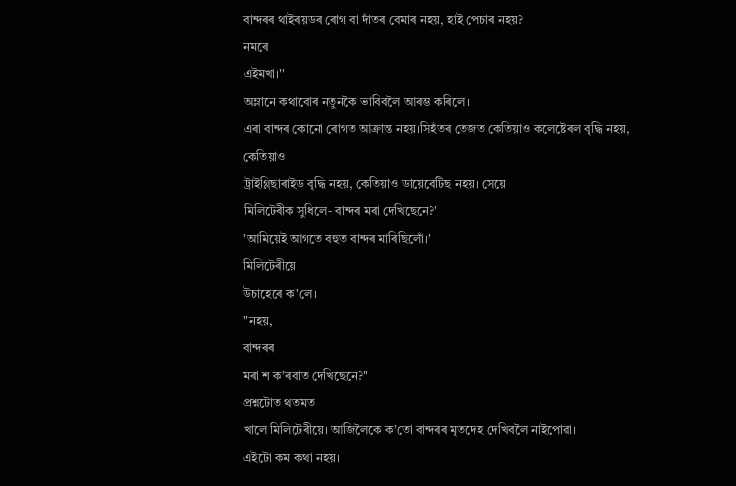বান্দৰৰ থাইৰয়ডৰ ৰোগ বা দাঁতৰ বেমাৰ নহয়, হাই পেচাৰ নহয়?
নমৰে
এইমখা।''
অম্লানে কথাবোৰ নতুনকৈ ভাবিবলৈ আৰম্ভ কৰিলে।
এৰা বান্দৰ কোনো ৰোগত আক্ৰান্ত নহয়।সিহঁতৰ তেজত কেতিয়াও কলেষ্টেৰল বৃদ্ধি নহয়,
কেতিয়াও
ট্ৰাইগ্লিছাৰাইড বৃদ্ধি নহয়, কেতিয়াও ডায়েবেটিছ নহয়। সেয়ে
মিলিটেৰীক সুধিলে- বান্দৰ মৰা দেখিছেনে?'
'আমিয়েই আগতে বহুত বান্দৰ মাৰিছিলোঁ।'
মিলিটেৰীয়ে
উচাহেৰে ক'লে।
"নহয়,
বান্দৰৰ
মৰা শ কʼৰবাত দেখিছেনে?''
প্ৰশ্নটোত থতমত
খালে মিলিটেৰীয়ে। আজিলৈকে কʼতো বান্দৰৰ মৃতদেহ দেখিবলৈ নাইপোৱা।
এইটো কম কথা নহয়।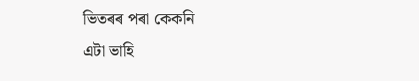ভিতৰৰ পৰা কেকনি
এটা ভাহি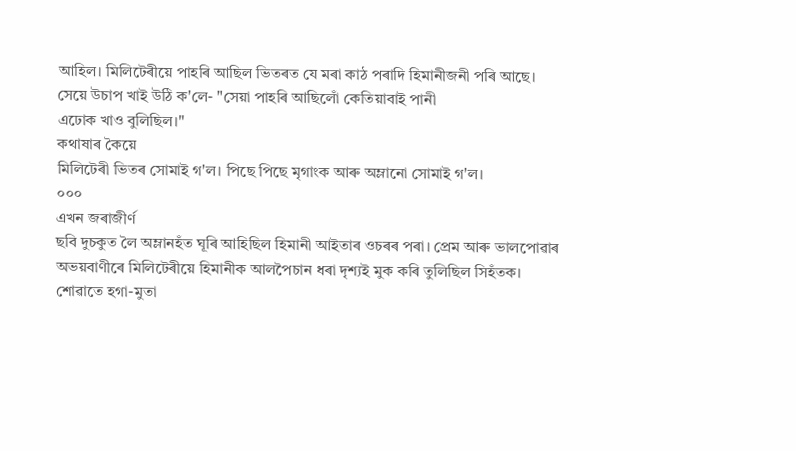আহিল। মিলিটেৰীয়ে পাহৰি আছিল ভিতৰত যে মৰা কাঠ পৰাদি হিমানীজনী পৰি আছে।
সেয়ে উচাপ খাই উঠি ক'লে- "সেয়া পাহৰি আছিলোঁ কেতিয়াবাই পানী
এঢোক খাও বুলিছিল।"
কথাষাৰ কৈয়ে
মিলিটেৰী ভিতৰ সোমাই গ'ল। পিছে পিছে মৃগাংক আৰু অম্লানো সোমাই গ'ল।
০০০
এখন জৰাজীৰ্ণ
ছবি দুচকুত লৈ অম্লানহঁত ঘূৰি আহিছিল হিমানী আইতাৰ ওচৰৰ পৰা। প্ৰেম আৰু ভালপোৱাৰ
অভয়বাণীৰে মিলিটেৰীয়ে হিমানীক আলপৈচান ধৰা দৃশ্যই মুক কৰি তুলিছিল সিহঁতক।
শোৱাতে হগা-মুতা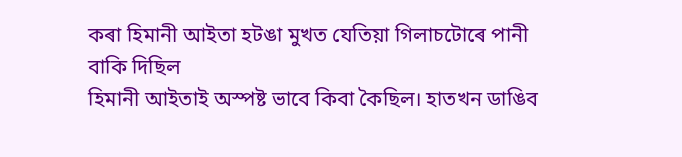কৰা হিমানী আইতা হটঙা মুখত যেতিয়া গিলাচটোৰে পানী বাকি দিছিল
হিমানী আইতাই অস্পষ্ট ভাবে কিবা কৈছিল। হাতখন ডাঙিব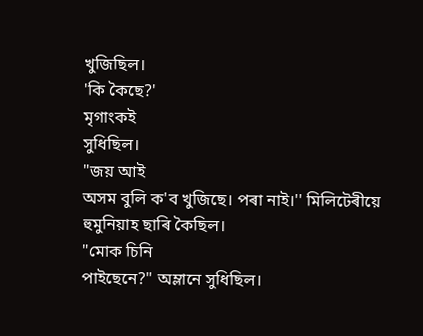খুজিছিল।
'কি কৈছে?'
মৃগাংকই
সুধিছিল।
"জয় আই
অসম বুলি ক'ব খুজিছে। পৰা নাই।'' মিলিটেৰীয়ে
হুমুনিয়াহ ছাৰি কৈছিল।
"মোক চিনি
পাইছেনে?" অম্লানে সুধিছিল।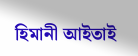হিমানী আইতাই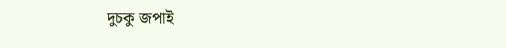দুচকু জপাই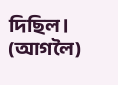দিছিল।
(আগলৈ)